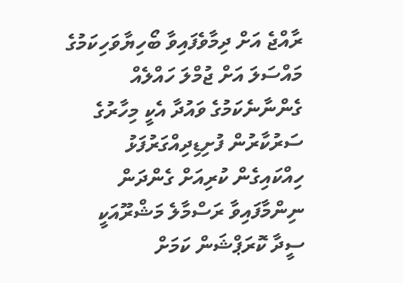ރާއްޖެ އަށް ދިމާވެފައިވާ ބޯހިޔާވަހިކަމުގެ މައްސަލަ އަށް ޖުމްލަ ހައްލެއް ގެންނާނެކަމުގެ ވައުދާ އެކީ މިހާރުގެ ސަރުކާރުން ފުށިޑިދިއްގަރުފަޅު ހިއްކައިގެން ކުރިއަށް ގެންދަން ނިންމާފައިވާ ރަސްމާލެ މަޝްރޫއަކީ ސީދާ ކޮރަޕްޝަން ކަމަށް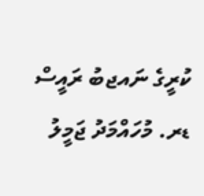ކުރީގެ ނައޖބު ރައީސް ޑރ. މުހައްމަދު ޖަމީލު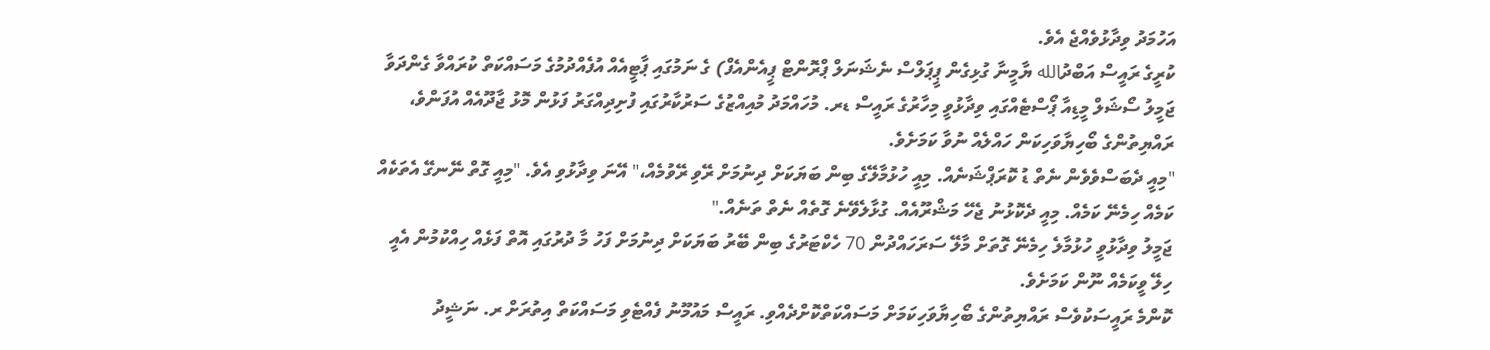އަހުމަދު ވިދާޅުވެއްޖެ އެވެ.
ކުރީގެ ރައީސް އަބްދުالله ޔާމީނާ ގުޅިގެން ޕީޕަލްސް ނެޝަނަލް ޕްރޮންޓް ޕީއެންއެފް) ގެ ނަމުގައި ޕާޓީއެއް އުފެއްދުމުގެ މަސައްކަތް ކުރައްވާ ގެންދަވާ ޖަމީލު ސޯޝަލް މީޑިއާ ޕޯސްޓެއްގައި ވިދާޅުވީ މިހާރުގެ ރައީސް ޑރ. މުހައްމަދު މުއިއްޒުގެ ސަރުކާރުގައި ފުށިދިއްގަރު ފަޅުން މޮޅު ޖާދޫއެއް އުފަންވެ، ރައްޔިތުންގެ ބޯހިޔާވަހިކަން ހައްލެއް ނުވާ ކަމަށެވެ.
"މިއީ ދެބަސްވެވެން ނެތް ޑު ކޮރަޕްޝަނެއް. މިއީ ހުޅުމާލޭގެ ބިން ބަޔަކަށް ދިނުމަށް ރޭވި ރޭވުމެއް،" އޭނަ ވިދާޅުވި އެވެ. "މިއީ ގޮތް ނޭނގޭ އެތަކެއް ކަމެއް ހިމެނޭ ކަމެއް. މިއީ ދެކޮޅުނު ޖެހޭ މަޝްރޫއެއް. ގުޅާލެވޭނެ ގޮތެއް ނެތް ތަނެއް."
ޖަމީލު ވިދާޅުވީ ހުޅުމާލެ ހިމެނޭ ގޮތަށް މާލޭ ސަރަހައްދުން 70 ހެކްޓަރުގެ ބިން ބޭރު ބަޔަކަށް ދިނުމަށް ފަހު މާ ދުރުގައި އޮތް ފަޅެއް ހިއްކުމުން އެއީ ހިލޭ ވީކަމެއް ނޫން ކަމަށެވެ.
ކޮންމެ ރައީސަކުވެސް ރައްޔިތުންގެ ބޯހިޔާވަހިކަމަށް މަސައްކަތްކޮށްދެއްވި. ރައީސް މައުމޫނު ފެއްޓެވި މަސައްކަތް އިތުރަށް ރ. ނަޝީދު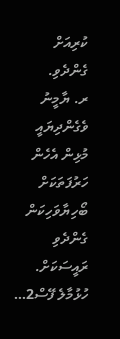ކުރިއަށް ގެންދެވި.
ރ. ޔާމީނު ވެގެންދިޔައީ މުޅިން އެހެން ހަރުފަތަކަށް ބޯހިޔާވަހިކަން ގެންދެވި ރައީސަކަށް. ހުޅުމާލެ ފޭސް2…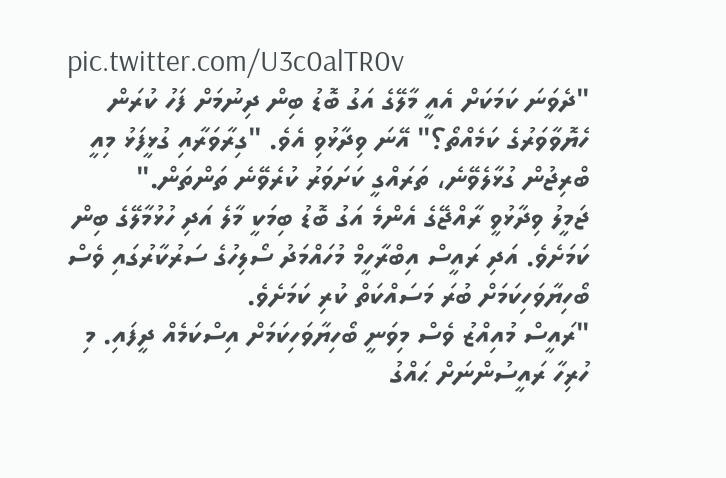pic.twitter.com/U3c0alTR0v
"ދެވަނަ ކަމަކަށް އެއީ މާލޭގެ އަގު ބޮޑު ބިން ދިނުމަށް ފަހު ކުރަން ހެޔޮވާވަރުގެ ކަމެއްތޯ؟" އޭނަ ވިދާޅުވި އެވެ. "ގިރާވަރާއި ގުޅީފަޅު މިއީ ބްރިޖުން ގުޅާލެވޭނެ، ތަރައްގީ ކަށަވަރު ކުރެވޭނެ ތަންތަން."
ޖަމީލު ވިދާޅުވީ ރާއްޖޭގެ އެންމެ އަގު ބޮޑު ބިމަކީ މާލެ އަދި ހުޅުމާލޭގެ ބިން ކަމަށެވެ. އަދި ރައީސް އިބްރާހީމް މުހައްމަދު ސޯލިހުގެ ސަރުކާރުގައި ވެސް ބޯހިޔާވަހިކަމަށް ބުރަ މަސައްކަތް ކުރި ކަމަށެވެ.
"ރައީސް މުއިއްޒު ވެސް މިވަނީ ބޯހިޔާވަހިކަމަށް އިސްކަމެއް ދީފައި. މި ހުރިހާ ރައީސުންނަށް ޙައްގު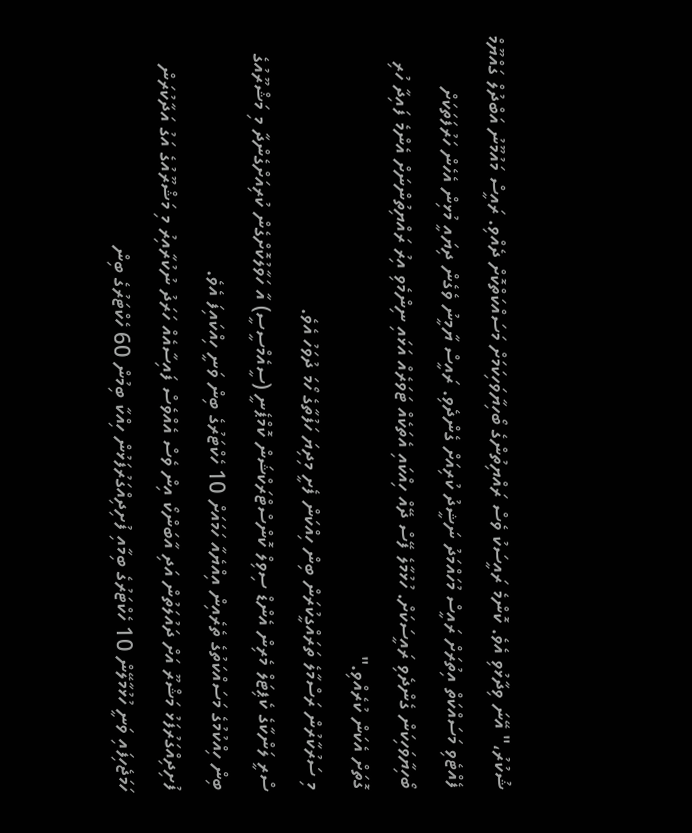ޝުކުރު،" އޭނަ ވިދާޅުވި އެވެ. ކޮންމެ ރައީސަކު ވެސް ރައްޔިތުންގެ ބޯހިޔާވަހިކަމަށް މަސައްކަތްކޮށް ދެއްވި. ރައީސް މައުމޫނު އަބްދުލް ގައްޔޫމް ފެއްޓެވި މަސައްކަތް އިތުރަށް ރައީސް މުހައްމަދު ނަޝީދު ކުރިއަށް ގެންދެވި. ރައީސް ޔާމީނު ވެގެން ދިޔައީ މުޅިން އެހެން ހަރުފަތަކަށް ބޯހިޔާވަހިކަން ގެންދެވި ރައީސަކަށް. ހުޅުމާލެ ފޭސް ދޭއް ހިއްކައި އެތަކެއް ޓަވަރެއް އަޅައި ނިންމެވި އިރު ރައްޔިތުންނަށް އެންމެ ފައިދާ ހުރި ގޮތަށް އެކަން ކުރެއްވި."
މި ސަރުކާރުން ރަސްމާލެ ތަރައްގީކުރަން ބިން ހިއްކަން ފެށީ މިދިޔަ ހަފުތާގެ ހޯމަ ދުވަހު އެވެ.
ސްރީ ލަންކާގެ ކެޕިޓަލް މެރިން އެންޑް ސިވިލް ކޮންސްޓްރަކްޝަން ކޮމްޕެނީ (ސީއެމްސީސީ) އާ ހަވާލުކޮށްގެން ކުރިއަށްގެންދާ މި މަޝްރޫއުގެ ބިން ހިއްކުމުގެ މަސައްކަތުގެ ތެރެއިން އިއްޔެއާ ހަމައަށް 10 ހެކްޓަރުގެ ބިން ވަނީ ހިއްކައިފަ އެވެ.
ފުށިދިއްގަރުފަޅު މަޝްރޫ އަށް ދައުލަތުން އަދި އާބަންކޯ އިން ވެސް އެއްވެސް ފައިސާއެއް ހަރަދު ނުކުރާއިރު މި މަޝްރޫއުގެ އަގު އަދާކުރަން ހަމަޖެހިފައި ވަނީ ހުޅުމާލޭން 10 ހެކްޓަރުގެ ބިމާއި ފުށިދިއްގަރުފަޅުން ހިއްކާ ބިމުން 60 ހެކްޓަރުގެ ބިން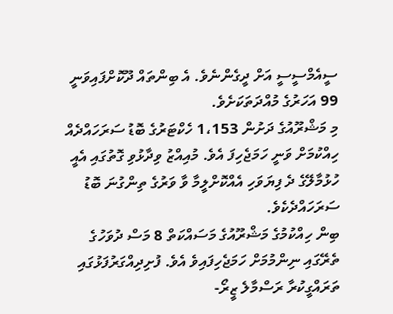ސީއެމްސީސީ އަށް ދީގެންނެވެ. އެ ބިންތައް ދޫކޮށްފައިވަނީ 99 އަހަރުގެ މުއްދަތަކަށެވެ.
މި މަޝްރޫއުގެ ދަށުން 1،153 ހެކްޓަރުގެ ބޮޑު ސަރަހައްދެއް ހިއްކުމަށް ވަނީ ހަމަޖެހިފަ އެވެ. މުއިއްޒު ވިދާޅުވި ގޮތުގައި އެއީ ހުޅުމާލޭގެ ދެ ފިޔަވަހި އެއްކޮށްލީމާ ވާ ވަރުގެ ތިންގުނަ ބޮޑު ސަރަހައްދެކެވެ.
ބިން ހިއްކުމުގެ މަޝްރޫއުގެ މަސައްކަތް 8 މަސް ދުވަހުގެ ތެރޭގައި ނިންމުމަށް ހަމަޖެހިފައިވެ އެވެ. ފުށިދިއްގަރުފަޅުގައި ތަރައްގީކުރާ ރަސްމާލެ ޒީރޯ-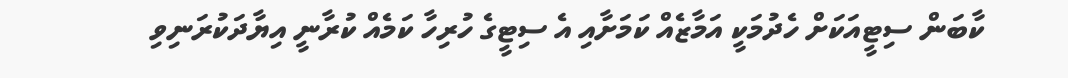ކާބަން ސިޓީއަކަށް ހެދުމަކީ އަމާޒެއް ކަމަށާއި އެ ސިޓީގެ ހުރިހާ ކަމެއް ކުރާނީ އިޔާދަކުރަނިވި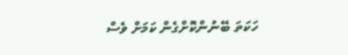ހަކަތަ ބޭނުންކޮށްގެން ކަމަށް ވެސް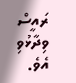ރައީސް ވިދާޅުވި އެވެ.